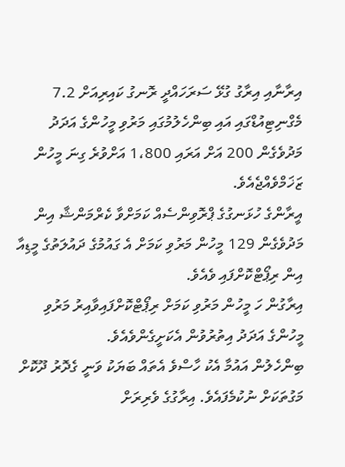އިރާނާއި އިރާގު ގުޅޭ ސަރަހައްދީ ރޮނގު ކައިރިއަށް 7.2 މެގްނިޓިއުޑްގައި އައި ބިންހެލުމުގައި މަރުވި މީހުންގެ އަދަދު މަދުވެގެން 200 އަށް އަރައި 1،800 އަށްވުރެ ގިނަ މީހުން ޒަޚަމްވެއްޖެއެވެ.
އީރާންގެ ހުޅަނގުގެ ޕްރޮވިންސެއް ކަމަށްވާ ކެރްމަންޝާ އިން މަދުވެގެން 129 މީހުން މަރުވި ކަމަށް އެ ގައުމުގެ ދައުލަތުގެ މީޑިއާ އިން ރިޕޯޓްކޮށްފައި ވެއެވެ.
އިރާގުން ހަ މީހުން މަރުވި ކަމަށް ރިޕޯޓްކޮށްފައިވާއިރު މަރުވި މީހުންގެ އަދަދު އިތުރުވުން އެކަށީގެންވެއެވެ.
ބިންހެލުން އައުމާ އެކު ހާސްވެ އެތައް ބަޔަކު ވަނީ ގެދޮރު ދޫކޮށް މަގުތަކަށް ނުކުމެފައެވެ. އިރާގުގެ ވެރިރަށް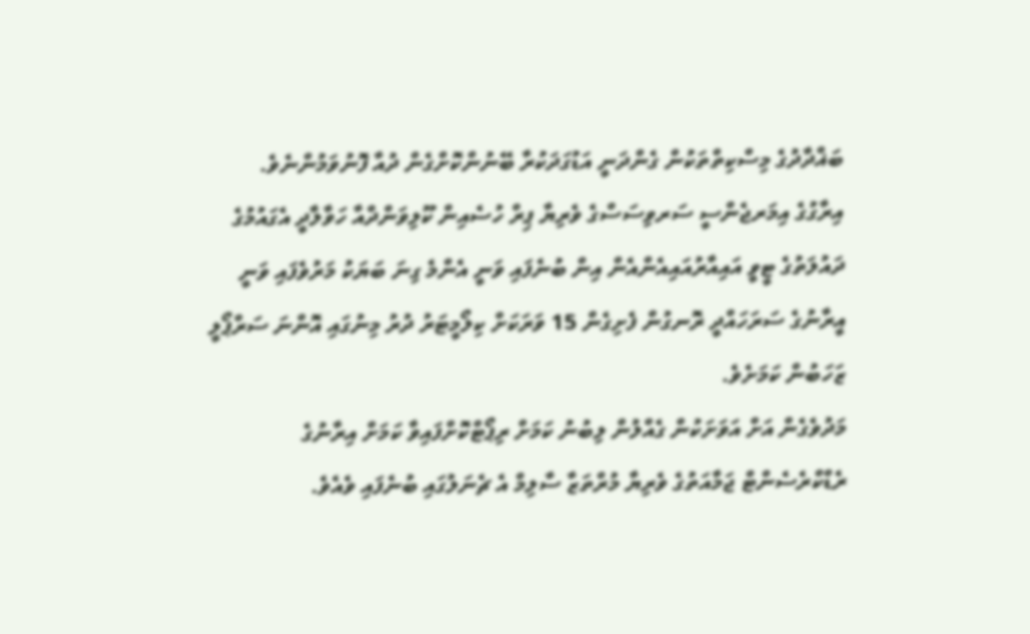ބަޣްދާދުގެ މިސްކިތްތަކުން ގެންދަނީ އަޑުގަދަކުރާ ބޭނުންކޮށްގެން ދުއާ ފޮނުވަމުންނެވެ.
އިރާގުގެ އިމަރޖެންސީ ސަރވިސަސްގެ ވެރިޔާ ޕިރް ހުސެއިން ކޫލިވަންދްއާ ހަވާލާދީ އެގައުމުގެ ދައުލަތުގެ ޓީވީ އައިއާރުއައިއެންއެން އިން ބުނެފައި ވަނީ އެންމެ ގިނަ ބަޔަކު މަރުވެފައި ވަނީ އީރާނުގެ ސަރަހައްދީ ރޮނގުން ފެށިގެން 15 ވަރަކަށް ކިލޯމީޓަރު ދުރު މިނުގައި އޮންނަ ސަރްޕޯލީ ޒަހަބުން ކަމަށެވެ.
މަދުވެގެން އަށް އަވަށަކުން ގެއްލުން ލިބުނު ކަމަށް ރިޕޯޓްކޮށްފައިވާ ކަމަށް އިރާނުގެ ރެޑްކްރެސެންޓް ޖަމާއަތުގެ ވެރިޔާ މުރްތަޒާ ސާލިމް އެ ޗެނަލުގައި ބުނެފައި ވެއެވެ.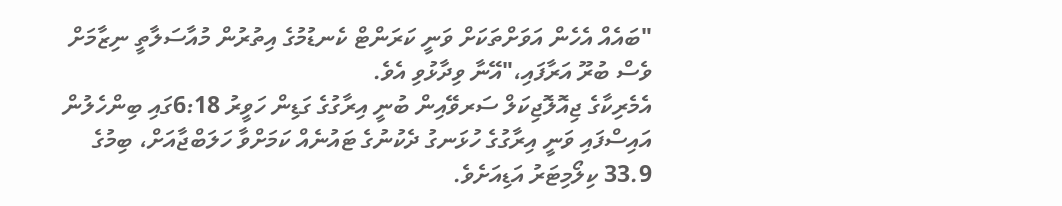"ބައެއް އެހެން އަވަށްތަކަށް ވަނީ ކަރަންޓް ކެނޑުމުގެ އިތުރުން މުއާސަލާތީ ނިޒާމަށް ވެސް ބުރޫ އަރާފައި،"އޭނާ ވިދާޅުވި އެވެ.
އެމެރިކާގެ ޖިއޮލޮޖިކަލް ސަރވޭއިން ބުނީ އިރާގުގެ ގަޑިން ހަވީރު 6:18ގައި ބިންހެލުން އައިސްފައި ވަނީ އިރާގުގެ ހުޅަނގު ދެކުނުގެ ޓައުނެއް ކަމަށްވާ ހަލަބްޖާއަށް، ބިމުގެ 33.9 ކިލޯމިޓަރު އަޑިއަށެވެ.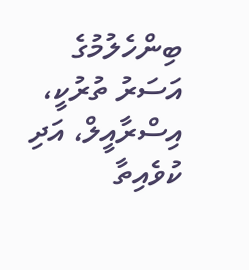ބިންހެލުމުގެ އަސަރު ތުރުކީ، އިސްރާއީލް، އަދި ކުވެއިތާ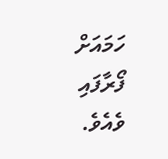ހަމައަށް ފޯރާފައި ވެއެވެ.